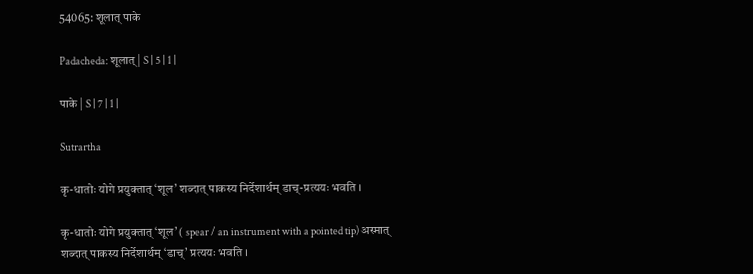54065: शूलात् पाके

Padacheda: शूलात् | S | 5 | 1 |

पाके | S | 7 | 1 |

Sutrartha

कृ-धातोः योगे प्रयुक्तात् ‘शूल’ शब्दात् पाकस्य निर्देशार्थम् डाच्-प्रत्ययः भवति ।

कृ-धातोः योगे प्रयुक्तात् ‘शूल’ ( spear / an instrument with a pointed tip) अस्मात् शब्दात् पाकस्य निर्देशार्थम् ‘डाच्’ प्रत्ययः भवति ।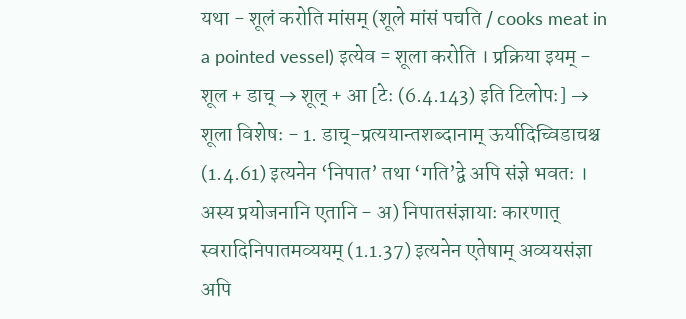यथा - शूलं करोति मांसम् (शूले मांसं पचति / cooks meat in a pointed vessel) इत्येव = शूला करोति । प्रक्रिया इयम् - शूल + डाच् → शूल् + आ [टेः (6.4.143) इति टिलोपः] → शूला विशेषः - 1. डाच्-प्रत्ययान्तशब्दानाम् ऊर्यादिच्विडाचश्च (1.4.61) इत्यनेन ‘निपात’ तथा ‘गति’द्वे अपि संज्ञे भवतः । अस्य प्रयोजनानि एतानि - अ) निपातसंज्ञायाः कारणात् स्वरादिनिपातमव्ययम् (1.1.37) इत्यनेन एतेषाम् अव्ययसंज्ञा अपि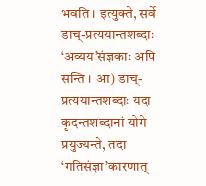भवति । इत्युक्ते, सर्वे डाच्-प्रत्ययान्तशब्दाः ‘अव्यय’संज्ञकाः अपि सन्ति । आ) डाच्-प्रत्ययान्तशब्दाः यदा कृदन्तशब्दानां योगे प्रयुज्यन्ते, तदा ‘गतिसंज्ञा’कारणात्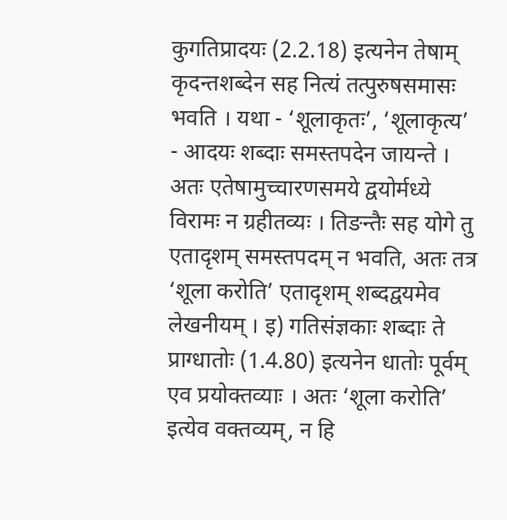कुगतिप्रादयः (2.2.18) इत्यनेन तेषाम् कृदन्तशब्देन सह नित्यं तत्पुरुषसमासः भवति । यथा - ‘शूलाकृतः’, ‘शूलाकृत्य’ - आदयः शब्दाः समस्तपदेन जायन्ते । अतः एतेषामुच्चारणसमये द्वयोर्मध्ये विरामः न ग्रहीतव्यः । तिङन्तैः सह योगे तु एतादृशम् समस्तपदम् न भवति, अतः तत्र ‘शूला करोति’ एतादृशम् शब्दद्वयमेव लेखनीयम् । इ) गतिसंज्ञकाः शब्दाः ते प्राग्धातोः (1.4.80) इत्यनेन धातोः पूर्वम् एव प्रयोक्तव्याः । अतः ‘शूला करोति’ इत्येव वक्तव्यम्, न हि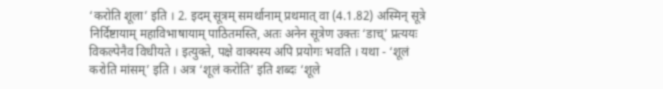‘करोति शूला’ इति । 2. इदम् सूत्रम् समर्थानाम् प्रथमात् वा (4.1.82) अस्मिन् सूत्रे निर्दिष्टायाम् महाविभाषायाम् पाठितमस्ति, अतः अनेन सूत्रेण उक्तः ‘डाच्’ प्रत्ययः विकल्पेनैव विधीयते । इत्युक्ते, पक्षे वाक्यस्य अपि प्रयोगः भवति । यथा - ‘शूलं करोति मांसम्’ इति । अत्र ‘शूलं करोति’ इति शब्दः ‘शूले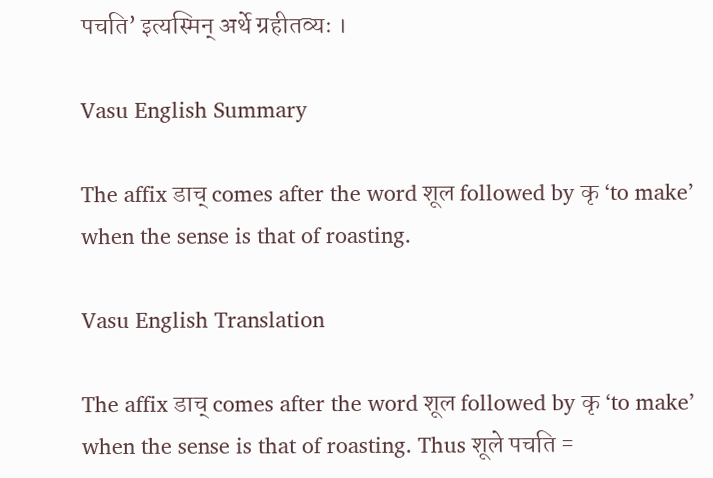पचति’ इत्यस्मिन् अर्थे ग्रहीतव्यः ।

Vasu English Summary

The affix डाच् comes after the word शूल followed by कृ ‘to make’ when the sense is that of roasting.

Vasu English Translation

The affix डाच् comes after the word शूल followed by कृ ‘to make’ when the sense is that of roasting. Thus शूले पचति =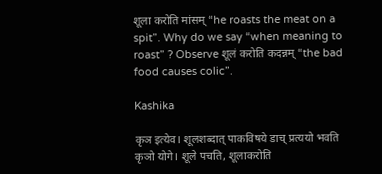शूला करोति मांसम् “he roasts the meat on a spit”. Why do we say “when meaning to roast” ? Observe शूलं करोति कदन्नम् “the bad food causes colic”.

Kashika

कृञ इत्येव। शूलशब्दात् पाकविषये डाच् प्रत्ययो भवति कृञो योगे। शूले पचति, शूलाकरोति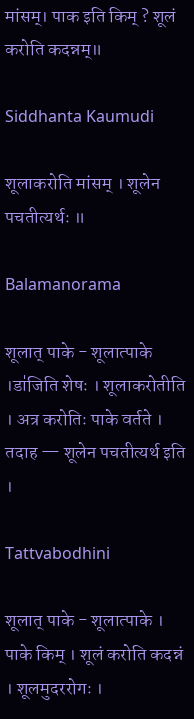मांसम्। पाक इति किम् ? शूलं करोति कदन्नम्॥

Siddhanta Kaumudi

शूलाकरोति मांसम् । शूलेन पचतीत्यर्थः ॥

Balamanorama

शूलात् पाके - शूलात्पाके ।डा॑जिति शेषः । शूलाकरोतीति । अत्र करोतिः पाके वर्तते । तदाह — शूलेन पचतीत्यर्थ इति ।

Tattvabodhini

शूलात् पाके - शूलात्पाके । पाके किम् । शूलं करोति कदन्नं । शूलमुदररोगः ।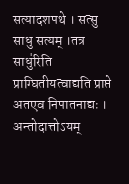सत्यादशपथे । सत्सु साधु सत्यम् ।तत्र साधु॑रिति प्राग्घितीयत्वाद्यति प्राप्ते अतएव निपातनाद्यः । अन्तोदात्तोऽयम्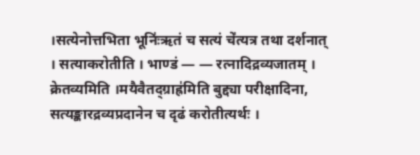।सत्येनोत्तभिता भूनिः॑ऋतं च सत्यं चे॑त्यत्र तथा दर्शनात् । सत्याकरोतीति । भाण्डं — — रत्नादिद्रव्यजातम् । क्रेतव्यमिति ।मयैवैतद्ग्राह्र॑मिति बुद्द्या परीक्षादिना, सत्यङ्कारद्रव्यप्रदानेन च दृढं करोतीत्यर्थः ।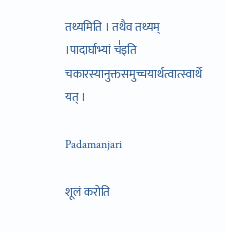तथ्यमिति । तथैव तथ्यम् ।पादार्घाभ्यां च॑इति चकारस्यानुक्तसमुच्चयार्थत्वात्स्वार्थे यत् ।

Padamanjari

शूलं करोति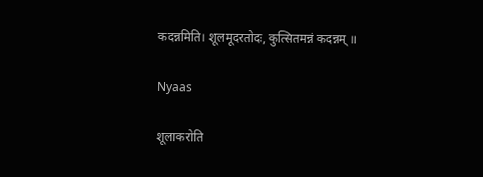कदन्नमिति। शूलमूदरतोदः, कुत्सितमन्नं कदन्नम् ॥

Nyaas

शूलाकरोति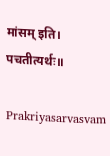मांसम् इति। पचतीत्यर्थः॥

Prakriyasarvasvam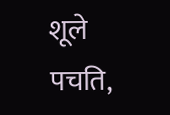शूले पचति,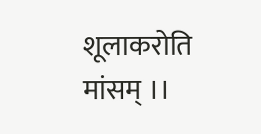शूलाकरोति मांसम् ।।